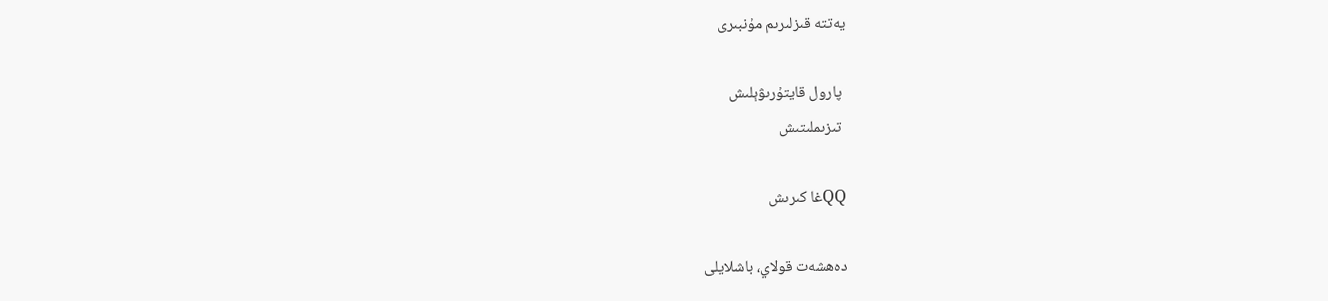يەتتە قىزلىرىم مۇنبىرى

 پارول قايتۇرىۋېلىش
 تىزىملىتىش

QQغا كىرىش

دەھشەت قولاي، باشلايلى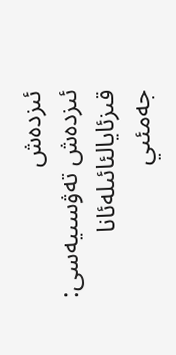ئىزدەش
ئىزدەش تەۋسىيەسى: قىزئايالئائىلەئانا
جەمئىي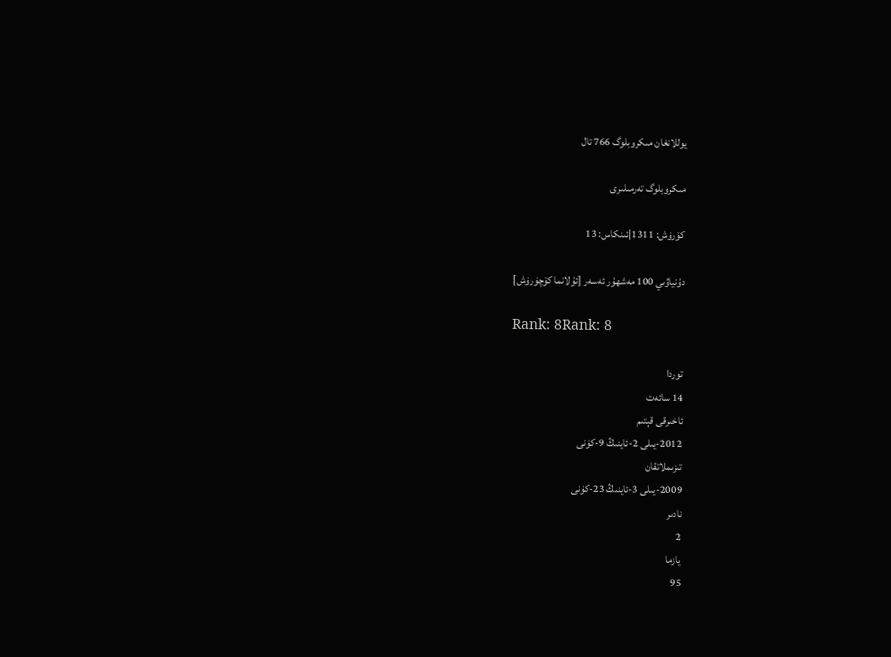يوللانغان مىكروبلوگ 766 تال

مىكروبلوگ تەرمىلىرى

كۆرۈش: 1311|ئىنكاس: 13

دۇنياۋىي 100 مەشھۇر ئەسەر [ئۇلانما كۆچۈرۈش]

Rank: 8Rank: 8

توردا
14 سائەت
ئاخىرقى قېتىم
2012-يىلى 2-ئاينىڭ 9-كۈنى
تىزىملاتقان
2009-يىلى 3-ئاينىڭ 23-كۈنى
نادىر
2
يازما
95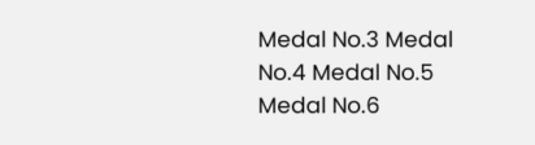Medal No.3 Medal No.4 Medal No.5 Medal No.6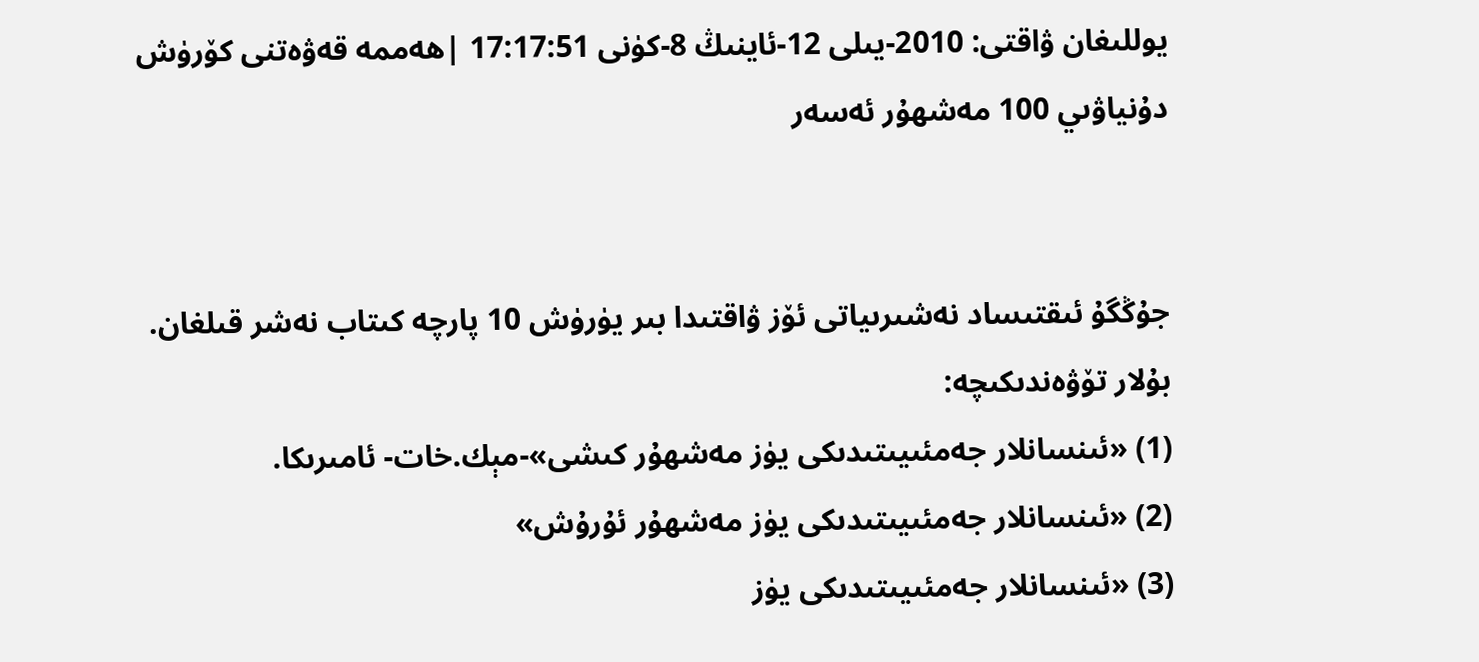يوللىغان ۋاقتى: 2010-يىلى 12-ئاينىڭ 8-كۈنى 17:17:51 |ھەممە قەۋەتنى كۆرۈش
دۇنياۋىي 100 مەشھۇر ئەسەر


جۇڭگۇ ئىقتىساد نەشىرىياتى ئۆز ۋاقتىدا بىر يۈرۈش 10 پارچە كىتاب نەشر قىلغان.
بۇلار تۆۋەندىكىچە:
(1) «ئىنسانلار جەمئىيىتىدىكى يۈز مەشھۇر كىشى»-مېك.خات- ئامىرىكا.
(2) «ئىنسانلار جەمئىيىتىدىكى يۈز مەشھۇر ئۇرۇش»
(3) «ئىنسانلار جەمئىيىتىدىكى يۈز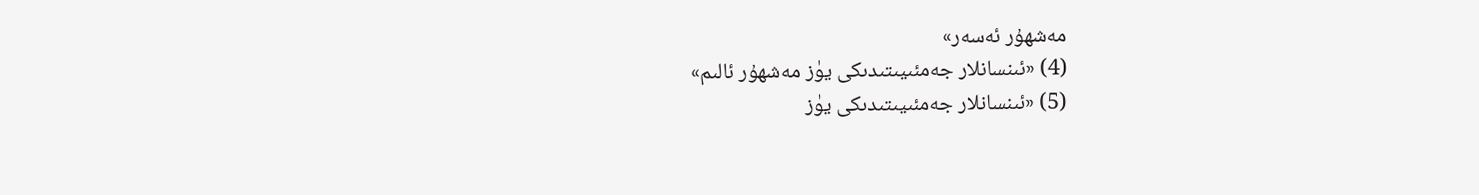مەشھۇر ئەسەر»
(4) «ئىنسانلار جەمئىيىتىدىكى يۈز مەشھۇر ئالىم»
(5) «ئىنسانلار جەمئىيىتىدىكى يۈز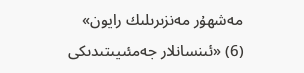مەشھۇر مەنزىرىلىك رايون»
(6) «ئىنسانلار جەمئىيىتىدىكى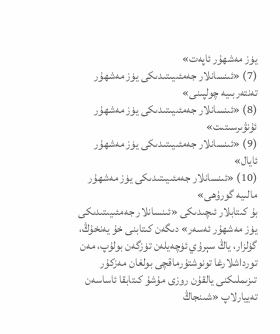يۈز مەشھۇر ئاپەت»
(7) «ئىنسانلار جەمئىيىتىدىكى يۈز مەشھۇر تەنتەربىيە چولپىنى»
(8) «ئىنسانلار جەمئىيىتىدىكى يۈز مەشھۇر ئۇنۋىرسىتىت»
(9) «ئىنسانلار جەمئىيىتىدىكى يۈز مەشھۇر ئايال»
(10) «ئىنسانلار جەمئىيىتىدىكى يۈز مەشھۇر مالىيە گورۇھى»
بۇ كىتابلار ئىچىدىكى «ئىنسانلار جەمئىيىتىدىكى يۈز مەشھۇر ئەسەر» دىگەن كىتابنى خۇ يەنخۇڭ، گۈلزار، ياڭ سېرۇي ئۈچەيلەن تۈزگەن بولۇپ، مەن تورداشلارغا تونوشتۇرماقچى بولغان مەزكۇر تىزىملىكنى يالقۇن روزى مۇشۇ كىتابقا ئاساسەن تەييارلاپ «شىنجاڭ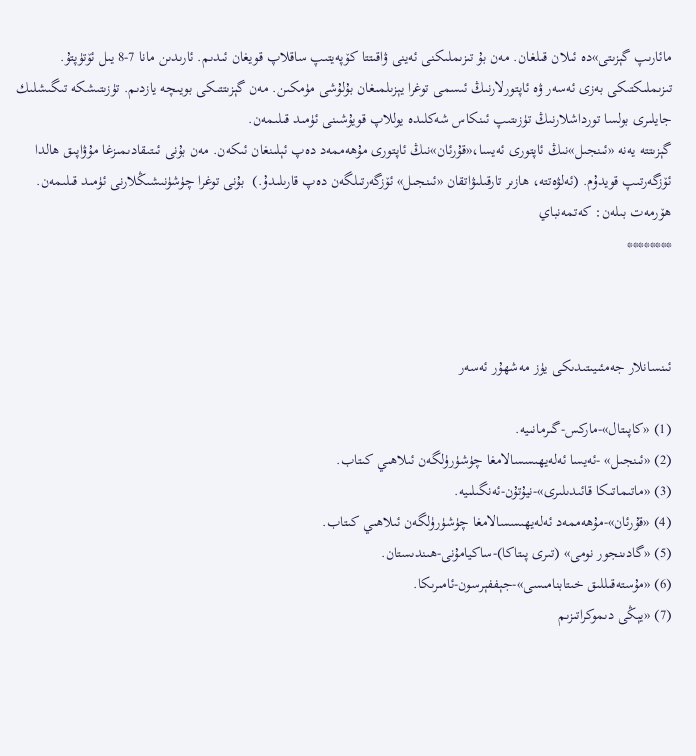مائارىپ گېزىتى»دە ئىلان قىلغان. مەن بۇ تىزىملىكنى ئەينى ۋاقىتتا كۆپەيتىپ ساقلاپ قويغان ئىدىم. ئارىدىن مانا 7-8 يىل ئۆتۈپتۇ. تىزىملىكتىكى بەزى ئەسەر ۋە ئاپتورلارنىڭ ئىسمى توغرا يېزىلمىغان بۇلۇشى مۈمكىن. مەن گېزىتتىكى بويىچە يازدىم. تۈزىتىشكە تىگىشلىك جايلىرى بولسا تورداشلارنىڭ تۈزىتىپ ئىنكاس شەكلىدە يوللاپ قويۇشىنى ئۈمىد قىلىمەن.
گېزىتتە يەنە «ئىنجىل»نىڭ ئاپتورى ئەيسا،«قۇرئان»نىڭ ئاپتورى مۇھەممەد دەپ ئېلىنغان ئىكەن. مەن بۇنى ئىتىقادىمىزغا مۇۋاپىق ھالدا ئۆزگەرتىپ قويدۇم. (ئەلۋەتتە، ھازىر تارقىلىۋاتقان «ئىنجىل» ئۆزگەرتىلگەن دەپ قارىلىدۇ.)  بۇنى توغرا چۈشۈنىشىڭلارنى ئۈمىد قىلىمەن.
ھۆرمەت بىلەن: كەتمەنباي
********



ئىنسانلار جەمئىيىتىدىكى يۈز مەشھۇر ئەسەر

(1) «كاپىتال»-ماركس-گىرمانىيە.
(2) «ئىنجىل» -ئەيسا ئەلەيھىسسالامغا چۈشۈرۈلگەن ئىلاھىي كىتاب.
(3) «ماتىماتىكا قائىدىلىرى»-نيۇتۇن-ئەنگىلىيە.
(4) «قۇرئان»-مۇھەممەد ئەلەيھىسسالامغا چۈشۈرۈلگەن ئىلاھىي كىتاب.
(5) «گادىنجور نومى» (تىرى پىتاكا)-ساكيامۇنى-ھىندىستان.
(6) «مۇستەقىللىق خىتابنامىسى»-جېففېرسون-ئامىرىكا.
(7) «يېڭى دىموكراتىزىم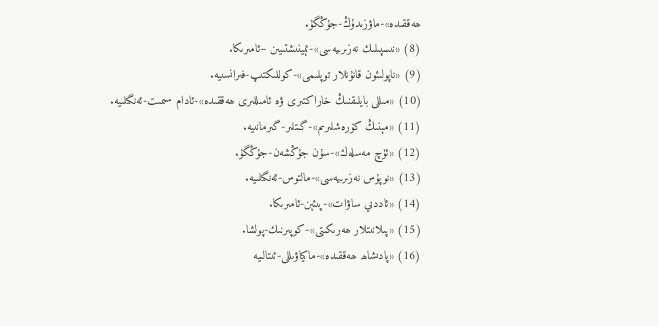ھەققىدە»-ماۋزىدۇڭ-جۇڭگۇ.
(8) «نىسپىلىك نەزىرىيەسى»-ئېينىشتىيىن –ئامىرىكا.
(9) «ناپولىئون قانۇنلار توپلىمى»-كوللىكتىپ-فىرانسىيە.
(10) «مىللى بايلىقنىڭ خاراكتىرى ۋە ئامىللىرى ھەققىدە»-ئادام سىمىت-ئەنگىلىيە.
(11) «مېنىڭ كۆرەشلىرىم»-گىتلىر-گىرمانىيە.
(12) «ئۈچ مەسلەك»-سۇن جۇڭشەن-جۇڭگۇ.
(13) «نوپۇس نەزىرىيەسى»-مالتوس-ئەنگىلىيە.
(14) «ئاددىي ساۋات»-پىئېن-ئامىرىكا.
(15) «پىلانىتلار ھەرىكىتى»-كوپىرنىك-پولشا.
(16) «پادىشاھ ھەققىدە»-ماكياۋىللى-ئىتالىيە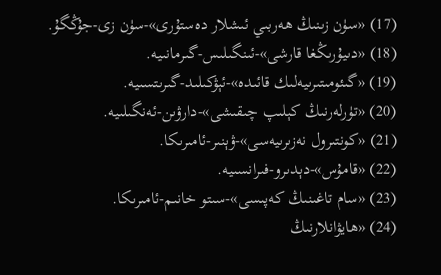(17) «سۈن زىنىڭ ھەربىي ئىشلار دەستۇرى»-سۈن زى-جۇڭگۇ.
(18) «دىيۇرىڭغا قارشى»-ئىنگىلىس-گىرمانىيە.
(19) «گىئومىتىرىيەلىك قائىدە»-ئېۋكىلىد-گىرىتسىيە.
(20) «تۈرلەرنىڭ كېلىپ چىقىشى»-دارۋىن-ئەنگىلىيە.
(21) «كونتىرول نەزىرىيەسى»-ۋېنىر-ئامىرىكا.
(22) «قامۇس»-دېدىرو-فىرانسىيە.
(23) «سام تاغىنىڭ كەپىسى»-سىتو خانىم-ئامىرىكا.
(24) «ھايۋانلارنىڭ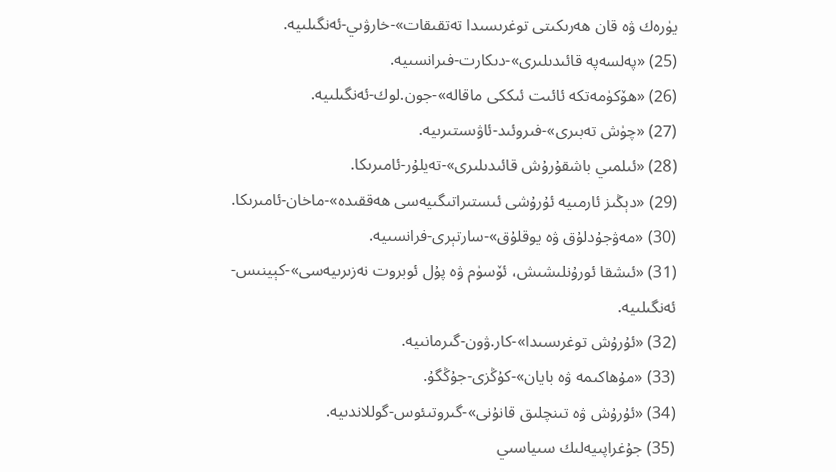يۈرەك ۋە قان ھەرىكىتى توغرىسىدا تەتقىقات»-خارۋىي-ئەنگىلىيە.
(25) «پەلسەپە قائىدىلىرى»-دىكارت-فىرانسىيە.
(26) «ھۆكۈمەتكە ئائىت ئىككى ماقالە»-جون.لوك-ئەنگىلىيە.
(27) «چۈش تەبىرى»-فىروئىد-ئاۋىستىرىيە.
(28) «ئىلمىي باشقۇرۇش قائىدىلىرى»-تەيلۇر-ئامىرىكا.
(29) «دېڭىز ئارمىيە ئۇرۇشى ئىستىراتىگىيەسى ھەققىدە»-ماخان-ئامىرىكا.
(30) «مەۋجۇدلۇق ۋە يوقلۇق»-سارتېرى-فرانسىيە.
(31) «ئىشقا ئورۇنلىشىش، ئۆسۈم ۋە پۇل ئوبروت نەزىرىيەسى»-كېينىس-ئەنگىلىيە.
(32) «ئۇرۇش توغرىسىدا»-كار.ۋون-گىرمانىيە.
(33) «مۇھاكىمە ۋە بايان»-كۇڭزى-جۇڭگۇ.
(34) «ئۇرۇش ۋە تىنچلىق قانۇنى»-گىروتىئوس-گوللاندىيە.
(35) جۇغراپىيەلىك سىياسىي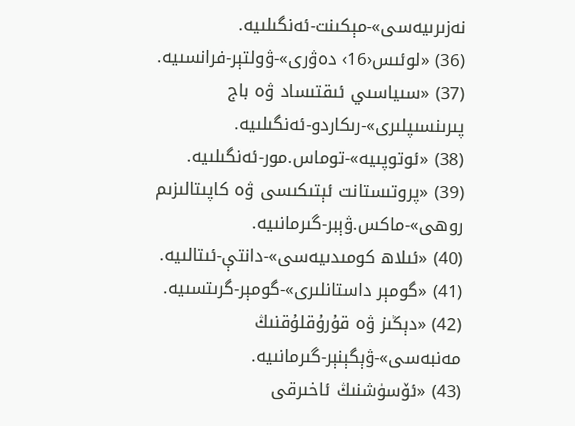نەزىرىيەسى»-مېكىنت-ئەنگىلىيە.
(36) «لوئىس‹16› دەۋرى»-ۋولتېر-فرانسىيە.
(37) «سىياسىي ئىقتىساد ۋە باج پىرىنسىپلىرى»-رىكاردو-ئەنگىلىيە.
(38) «ئوتوپىيە»-توماس.مور-ئەنگىلىيە.
(39) «پروتىستانت ئېتىكىسى ۋە كاپىتالىزىم روھى»-ماكس.ۋېبر-گىرمانىيە.
(40) «ئىلاھ كومىدىيەسى»-دانتې-ئىتالىيە.
(41) «گومېر داستانلىرى»-گومېر-گرىتسىيە.
(42) «دېڭىز ۋە قۇرۇقلۇقنىڭ مەنبەسى»-ۋېگېنېر-گىرمانىيە.
(43) «ئۆسۈشنىڭ ئاخىرقى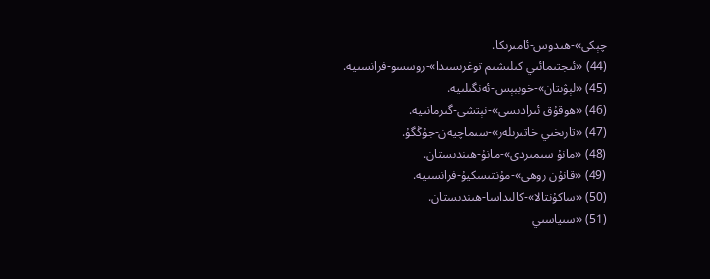چېكى»-ھىدوس-ئامىرىكا.
(44) «ئىجتىمائىي كىلىشىم توغرىسىدا»-روسسو-فرانسىيە.
(45) «لېۋىتان»-خوببېس-ئەنگىلىيە.
(46) «ھوقۇق ئىرادىسى»-نېتشى-گىرمانىيە.
(47) «تارىخىي خاتىرىلەر»-سىماچيەن-جۇڭگۇ.
(48) «مانۇ سىمىردى»-مانۇ-ھىندىستان.
(49) «قانۇن روھى»-مۇنتىسكيۇ-فرانسىيە.
(50) «ساكۇنتالا»-كالىداسا-ھىندىستان.
(51) «سىياسىي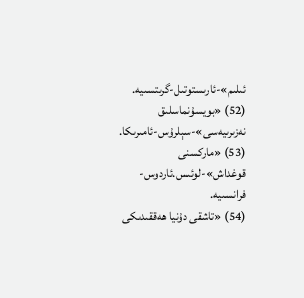ئىلىم»-ئارىستوتىل-گرىتسىيە.
(52) «بويسۇنماسلىق نەزىرىيەسى»-سېلرۇس-ئامىرىكا.
(53) «ماركسنى قوغداش»-لوئىس.ئاردوس-فرانسىيە.
(54) «تاشقى دۇنيا ھەققىدىكى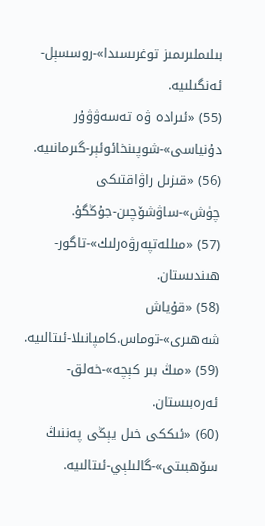بىلىملىرىمىز توغرىسىدا»-روسسېل- ئەنگىلىيە.
(55) «ئىرادە ۋە تەسەۋۋۇر دۇنياسى»-شوپىنخائوئېر-گىرمانىيە.
(56) «قىزىل راۋاقتىكى چۈش»-ساۋشۆچىن-جۇڭگۇ.
(57) «مىللەتپەرۋەرلىك»-تاگور-ھىندىستان.
(58) «قۇياش شەھىرى»-توماس.كامپانىلا-ئىتالىيە.
(59) «مىڭ بىر كېچە»-خەلق-ئەرەبىستان.
(60) «ئىككى خىل يېڭى پەننىڭ سۆھبىتى»-گالىلېي-ئىتالىيە.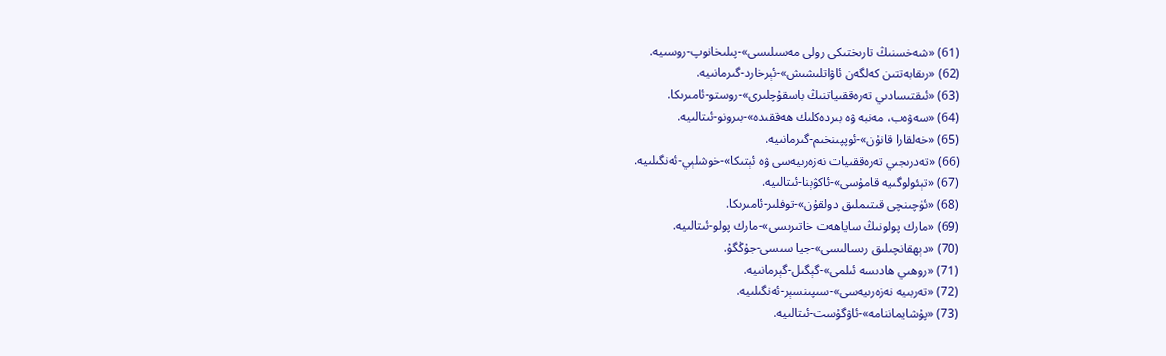(61) «شەخسنىڭ تارىختىكى رولى مەسىلىسى»-پىلىخانوپ-روسىيە.
(62) «رىقابەتتىن كەلگەن ئاۋاتلىشىش»-ئېرخارد-گىرمانىيە.
(63) «ئىقتىسادىي تەرەققىياتنىڭ باسقۇچلىرى»-روستو-ئامىرىكا.
(64) «سەۋەب، مەنبە ۋە بىردەكلىك ھەققىدە»-بىرونو-ئىتالىيە.
(65) «خەلقارا قانۇن»-ئوپپىنخىم-گىرمانىيە.
(66) «تەدرىجىي تەرەققىيات نەزەرىيەسى ۋە ئېتىكا»-خوشلېي-ئەنگىلىيە.
(67) «تېئولوگىيە قامۇسى»-ئاكۋېنا-ئىتالىيە.
(68) «ئۈچىنچى قىتىملىق دولقۇن»-توفلىر-ئامىرىكا.
(69) «مارك پولونىڭ ساياھەت خاتىرىسى»-مارك پولو-ئىتالىيە.
(70) «دېھقانچىلىق رىسالىسى»-جيا سىسى-جۇڭگۇ.
(71) «روھىي ھادىسە ئىلمى»-گېگىل-گېرمانىيە.
(72) «تەربىيە نەزەرىيەسى»-سىپىنسېر-ئەنگىلىيە.
(73) «پۇشايماننامە»-ئاۋگۇست-ئىتالىيە.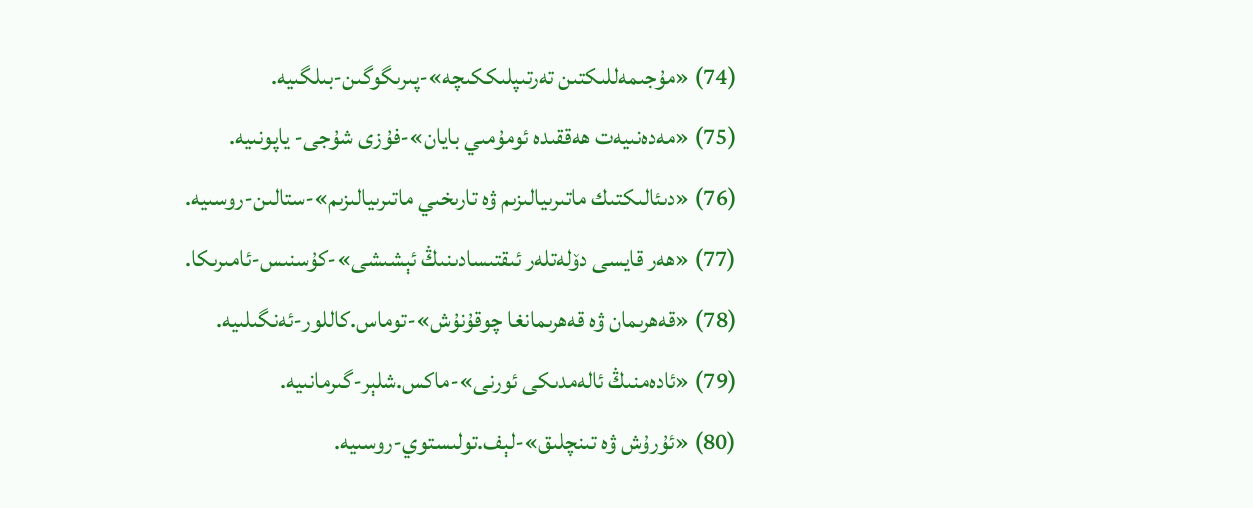(74) «مۇجىمەللىكتىن تەرتىپلىككىچە»-پىرىگوگىن-بىلگىيە.
(75) «مەدەنىيەت ھەققىدە ئومۇمىي بايان»-فۇزى شۇجى- ياپونىيە.
(76) «دىئالىكتىك ماتىرىيالىزىم ۋە تارىخىي ماتىرىيالىزىم»-ستالىن-روسىيە.
(77) «ھەر قايسى دۆلەتلەر ئىقتىسادىنىڭ ئېشىشى»-كۇسنىس-ئامىرىكا.
(78) «قەھرىمان ۋە قەھرىمانغا چوقۇنۇش»-توماس.كاللور-ئەنگىلىيە.
(79) «ئادەمنىڭ ئالەمدىكى ئورنى»-ماكس.شلېر-گىرمانىيە.
(80) «ئۇرۇش ۋە تىنچلىق»-لېف.تولىستوي-روسىيە.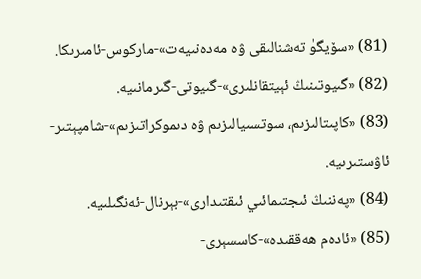(81) «سۆيگۈ تەشنالىقى ۋە مەدەنىيەت»-ماركوس-ئامىرىكا.
(82) «گىيوتىنىڭ ئېيتقانلىرى»-گىيوتى-گىرمانىيە.
(83) «كاپىتالىزىم، سوتسىيالىزىم ۋە دىموكراتىزىم»-شامپېتىر-ئاۋستىرىيە.
(84) «پەننىڭ ئىجتىمائىي ئىقتىدارى»-بېرنال-ئەنگىلىيە.
(85) «ئادەم ھەققىدە»-كاسسېرى-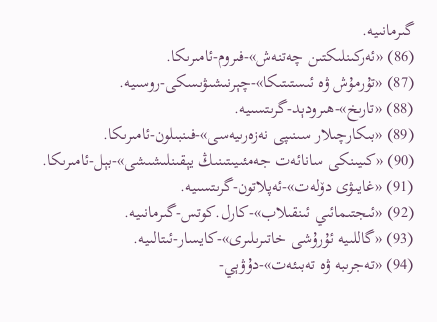گىرمانىيە.
(86) «ئەركىنلىكتىن چەتنەش»-فىروم-ئامىرىكا.
(87) «تۇرمۇش ۋە ئىستىتىكا»-چېرنىشىۋىسكى-روسىيە.
(88) «تارىخ»-ھىرودېد-گرىتسىيە.
(89) «بىكارچىلار سىنىپى نەزەرىيەسى»-فىنبىلون-ئامىرىكا.
(90) «كىيىنكى سانائەت جەمئىيىتىنىڭ يېقىنلىشىشى»-بېل-ئامىرىكا.
(91) «غايىۋى دۆلەت»-ئەپلاتون-گرىتسىيە.
(92) «ئىجتىمائىي ئىنقىلاب»-كارل.كوتس-گىرمانىيە.
(93) «گاللىيە ئۇرۇشى خاتىرىلىرى»-كايسار-ئىتالىيە.
(94) «تەجرىبە ۋە تەبىئەت»-دۇۋېي-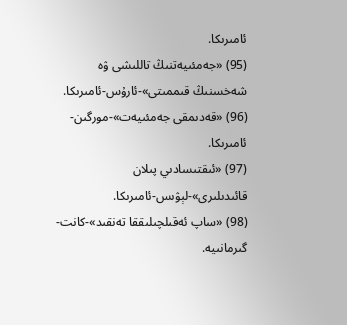ئامىرىكا.
(95) «جەمئىيەتنىڭ تاللىشى ۋە شەخسنىڭ قىممىتى»-ئارۇس-ئامىرىكا.
(96) «قەدىمقى جەمئىيەت»-مورگىن-ئامىرىكا.
(97) «ئىقتىسادىي پىلان قائىدىلىرى»-لېۋىس-ئامىرىكا.
(98) «ساپ ئەقىلچىلىققا تەنقىد»-كانت-گىرمانىيە.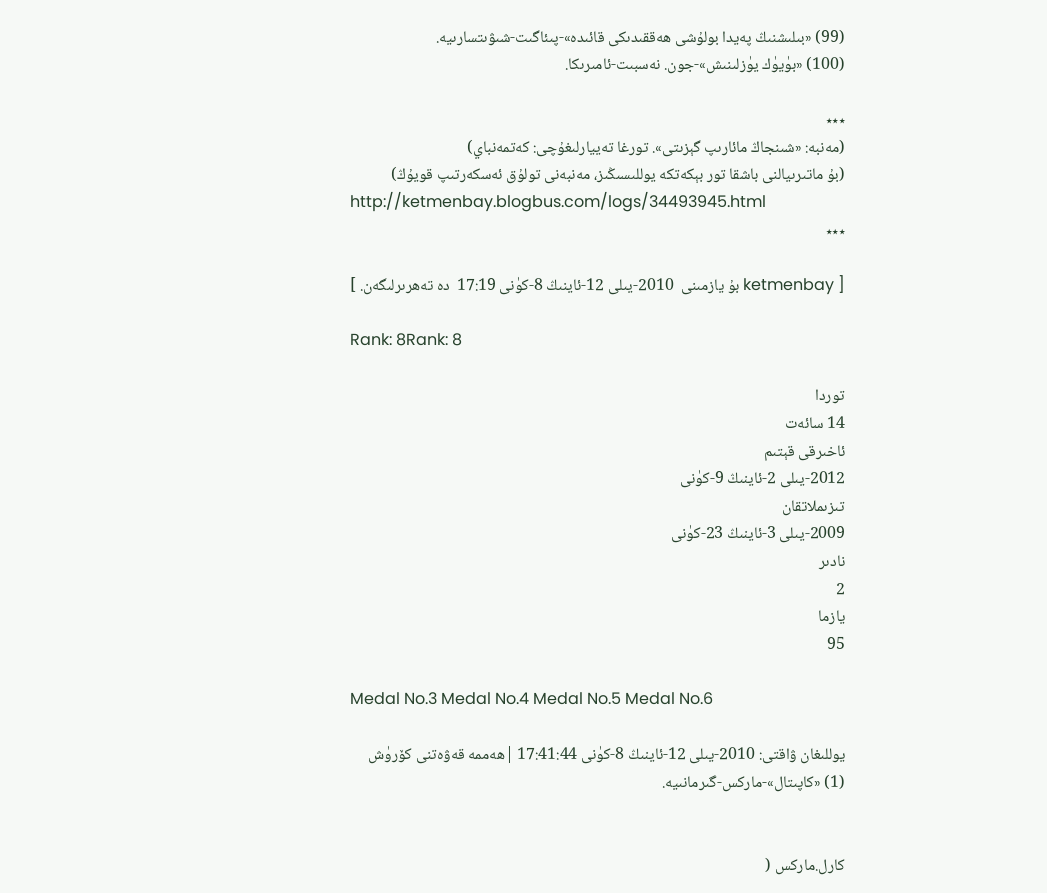(99) «بىلىشنىڭ پەيدا بولۇشى ھەققىدىكى قائىدە»-پىئاگىت-شىۋىتسارىيە.
(100) «بۈيۈك يۈزلىنىش»-جون. نەسبىت-ئامىرىكا.

٭٭٭
(مەنبە: «شىنجاڭ مائارىپ گېزىتى». تورغا تەييارلىغۇچى: كەتمەنباي)
(بۇ ماتىرىيالنى باشقا تور بېكەتكە يوللىسىڭىز، مەنبەنى تولۇق ئەسكەرتىپ قويۇڭ)
http://ketmenbay.blogbus.com/logs/34493945.html
٭٭٭

[ ketmenbay بۇ يازمىنى  2010-يىلى 12-ئاينىڭ 8-كۈنى 17:19  دە تەھرىرلىگەن. ]

Rank: 8Rank: 8

توردا
14 سائەت
ئاخىرقى قېتىم
2012-يىلى 2-ئاينىڭ 9-كۈنى
تىزىملاتقان
2009-يىلى 3-ئاينىڭ 23-كۈنى
نادىر
2
يازما
95

Medal No.3 Medal No.4 Medal No.5 Medal No.6

يوللىغان ۋاقتى: 2010-يىلى 12-ئاينىڭ 8-كۈنى 17:41:44 |ھەممە قەۋەتنى كۆرۈش
(1) «كاپىتال»-ماركس-گىرمانىيە.


كارل.ماركس (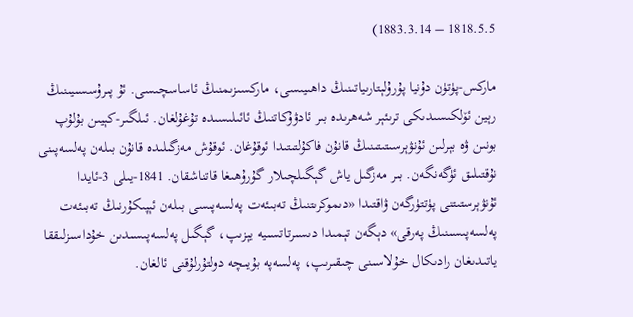1818.5.5 – 1883.3.14)

ماركس-پۈتۈن دۇنيا پۇرۇلېتارىياتىنىڭ داھىيىسى، ماركسىزىمنىڭ ئاساسچىسى. ئۇ پىرۇسسىيىنىڭ رېين ئۆلكىسىدىكى ترىئېر شەھرىدە بىر ئادۋۇكاتنىڭ ئائىلىسىدە تۇغۇلغان. ئىلگىر-كېيىن بۇلۇپ بونىن ۋە بېرلىن ئۇنۋېرسىتىتىنىڭ قانۇن فاكۇلتىتىدا ئوقۇغان. ئوقۇش مەزگىلىدە قانۇن بىلەن پەلسەپىنى نۇقتىلىق ئۈگەنگەن. بىر مەزگىل ياش گېگىلچىلار گۇرۇھىغا قاتناشقان. 1841-يىلى 3-ئايدا ئۇنۋېرستىتنى پۈتتۈرگەن ۋاقتىدا «دىموكرىتنىڭ تەبىئەت پەلسەپىسى بىلەن ئېپىكۇرنىڭ تەبىئەت پەلسەپىسىنىڭ پەرقى» دېگەن تېمىدا دىسىرتاتسىيە يېزىپ، گېگىل پەلسەپىسىدىن خۇداسىزلىققا ياتىدىغان رادىكال خۇلاسىنى چىقىرىپ، پەلسەپە بۇيىچە دولتۇرلۇقنى ئالغان.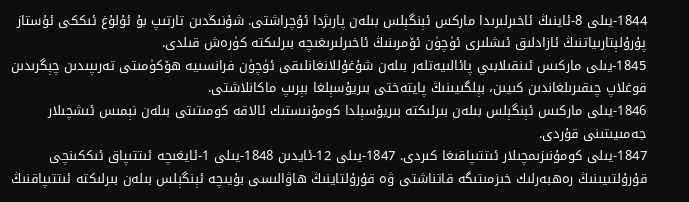1844-يىلى 8-ئاينىڭ ئاخىرلىرىدا ماركس ئېنگېلس بىلەن پارىژدا ئۇچراشتى. شۇنىڭدىن تارتىپ بۇ ئۇلۇغ ئىككى ئۇستاز پۇرۇلېتارىياتنىڭ ئازادلىق ئىشلىرى ئۈچۈن ئۆمرىنىڭ ئاخىرلىرىغىچە بىرلىكتە كۈرەش قىلدى.
1845-يىلى ماركىس ئىنقىلابىي پائالىيەتلەر بىلەن شۇغۇللانغانلىقى ئۈچۈن فرانسىيە ھۆكۈمىتى تەرىپىدىن چېگرىدىن قوغلاپ چىقىرىلغاندىن كىيىن، بېلگىيىنىڭ پايتەختى بىريۇسېلغا بېرىپ ماكانلاشتى.
1846-يىلى ماركىس ئېنگېلس بىلەن بىرلىكتە بىريۇسېلدا كومۇنىستىك ئالاقە كومىتىتى بىلەن نېمىس ئىشچىلار جەمىيىتىنى قۇردى.
1847-يىلى كومۇنىزىمچىلار ئىتتىپاقىغا كىردى. 1847-يىلى 12-ئايدىن 1848-يىلى 1-ئايغىچە ئىتتىپاق ئىككىنچى قۇرۇلتىيىنىڭ رەھبەرلىك خىزمىتىگە قاتناشتى ۋە قۇرۇلتاينىڭ ھاۋالىسى بۇيىچە ئېنگېلس بىلەن بىرلىكتە ئىتتىپاقنىڭ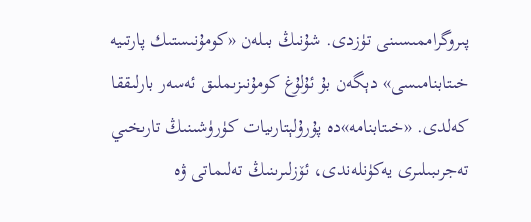پىروگراممىسىنى تۈزدى. شۇنىڭ بىلەن «كومۇنىستىك پارتىيە خىتابنامىسى» دېگەن بۇ ئۇلۇغ كومۇنىزىملىق ئەسەر بارلىققا كەلدى. «خىتابنامە»دە پۇرۇلېتارىيات كۈرۈشىنىڭ تارىخىي تەجرىبىلىرى يەكۈنلەندى، ئۆزلىرىنىڭ تەلىماتى ۋە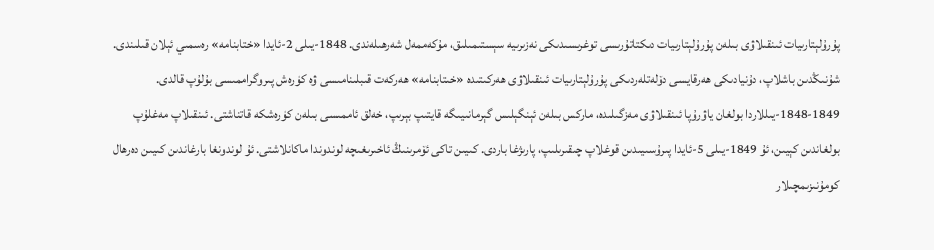پۇرۇلېتارىيات ئىنقىلاۋى بىلەن پۇرۇلېتارىيات دىكتاتۇرىسى توغرىسىدىكى نەزىرىيە سېستىمىلىق، مۇكەممەل شەرھىلەندى. 1848-يىلى 2-ئايدا «ختابنامە» رەسمىي ئېلان قىلىندى. شۇنىڭدىن باشلاپ، دۇنيادىكى ھەرقايسى دۆلەتلەردىكى پۇرۇلېتارىيات ئىنقىلاۋى ھەركىتىدە «خىتابنامە» ھەركەت قىبلىنامىسى ۋە كۈرەش پىروگراممىسى بۇلۇپ قالدى.
1848-1849-يىللاردا بولغان ياۋرۇپا ئىنقىلاۋى مەزگىلىدە، ماركس بىلەن ئېنگېلىس گېرمانىيىگە قايتىپ بېرىپ، خەلق ئاممىسى بىلەن كۈرەشكە قاتناشتى. ئىنقىلاپ مەغلۇپ بولغاندىن كېيىن، ئۇ 1849-يىلى 5-ئايدا پىرۇسىيىدىن قوغلاپ چىقىرىلىپ، پارىژغا باردى. كىيىن تاكى ئۆمرىنىڭ ئاخىرىغىچە لوندوندا ماكانلاشتى. ئۇ لوندونغا بارغاندىن كىيىن دەرھال كومۇنىزىمچىلار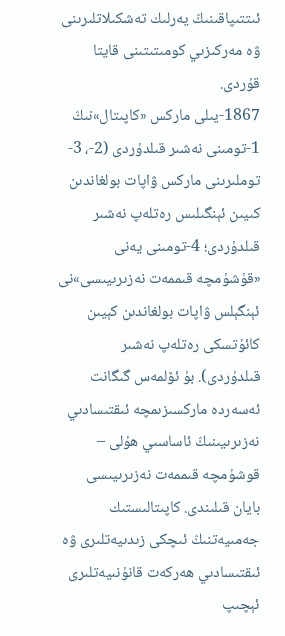ئىتتىپاقىنىڭ يەرلىك تەشكىلاتلىرىنى ۋە مەركىزىي كومىتىتىنى قايتا قۇردى.
1867-يىلى ماركس «كاپىتال»نىڭ 1-تومىنى نەشىر قىلدۇردى (2-، 3-توملىرىنى ماركس ۋاپات بولغاندىن كىيىن ئېنگىلىس رەتلەپ نەشىر قىلدۇردى؛ 4-تومىنى يەنى «قۇشۇمچە قىممەت نەزىرىيىسى»نى ئېنگېلس ۋاپات بولغاندىن كېيىن كائۇتسكى رەتلەپ نەشىر قىلدۇردى). بۇ ئۆلمەس گىگانت ئەسەردە ماركسىزىمچە ئىقتىسادىي نەزىرىيىنىڭ ئاساسىي ھۇلى – قوشۇمچە قىممەت نەزىرىيىسى بايان قىلىندى. كاپىتالىستىك جەمىيەتنىڭ ئىچكى زىدىيەتلىرى ۋە ئىقتىسادىي ھەركەت قانۇنىيەتلىرى ئېچىپ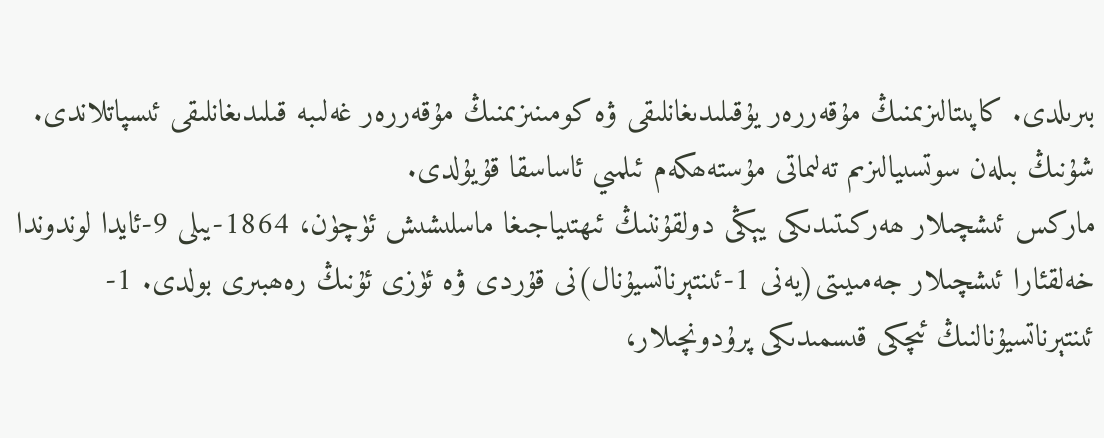بىرىلدى. كاپىتالىزىمنىڭ مۇقەررەر يۇقىلىدىغانلىقى ۋە كومىنىزىمنىڭ مۇقەررەر غەلىبە قىلىدىغانلىقى ئىسپاتلاندى. شۇنىڭ بىلەن سوتسىيالىزىم تەلىماتى مۇستەھكەم ئىلمىي ئاساسقا قۇيۇلدى.
ماركس ئىشچىلار ھەركىتىدىكى يېڭى دولقۇننىڭ ئىھتىياجىغا ماسلىشىش ئۈچۈن، 1864-يىلى 9-ئايدا لوندوندا خەلقئارا ئىشچىلار جەمىيىتى(يەنى 1-ئىنتېرناتسيۇنال)نى قۇردى ۋە ئۈزى ئۇنىڭ رەھبىرى بولدى. 1-ئىنتېرناتسيۇنالنىڭ ئىچكى قىسمىدىكى پرۇدونچىلار،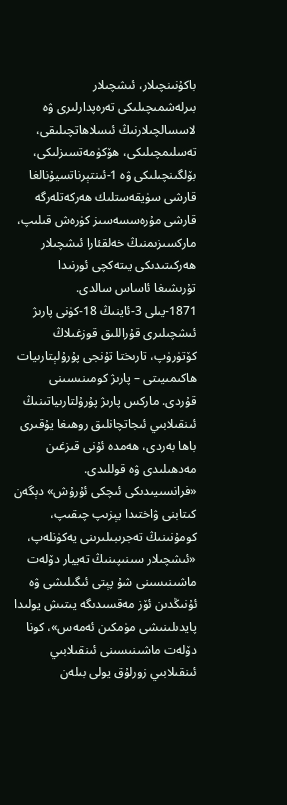باكۇنىنچىلار، ئىشچىلار بىرلەشمىچىلىكى تەرەپدارلىرى ۋە لاسسالچىلارنىڭ ئىسلاھاتچىلىقى، تەسلىمچىلىكى، ھۆكۈمەتسىزلىكى، بۆلگىنچىلىكى ۋە 1-ئىنتېرناتسيۇنالغا قارشى سۈيقەستلىك ھەركەتلەرگە قارشى مۇرەسسەسىز كۈرەش قىلىپ، ماركسىزىمنىڭ خەلقئارا ئىشچىلار ھەركىتىدىكى يىتەكچى ئورنىدا تۇرىشىغا ئاساس سالدى.
1871-يىلى 3-ئاينىڭ 18-كۈنى پارىژ ئىشچىلىرى قۇراللىق قوزغىلاڭ كۆتۈرۈپ، تارىختا تۇنجى پۇرۇلېتارىيات ھاكىمىيىتى – پارىژ كومىنىسىنى قۇردى. ماركس پارىژ پۇرۇلتارىياتىنىڭ ئىنقىلابىي ئىجاتچانلىق روھىغا يۇقىرى باھا بەردى، ھەمدە ئۇنى قىزغىن مەدھىلىدى ۋە قوللىدى. «فرانسىيىدىكى ئىچكى ئۇرۇش» دېگەن كىتابنى ۋاختىدا يېزىپ چىقىپ، كومۇنىنىڭ تەجرىبىلىرىنى يەكۈنلەپ، «ئىشچىلار سىنىپىنىڭ تەييار دۆلەت ماشىنىسىنى شۇ پېتى ئىگىلىشى ۋە ئۇنىڭدىن ئۆز مەقسىدىگە يىتىش يولىدا پايدىلىنىشى مۈمكىن ئەمەس»، كونا دۆلەت ماشىنىسىنى ئىنقىلابىي ئىنقىلابىي زورلۇق يولى بىلەن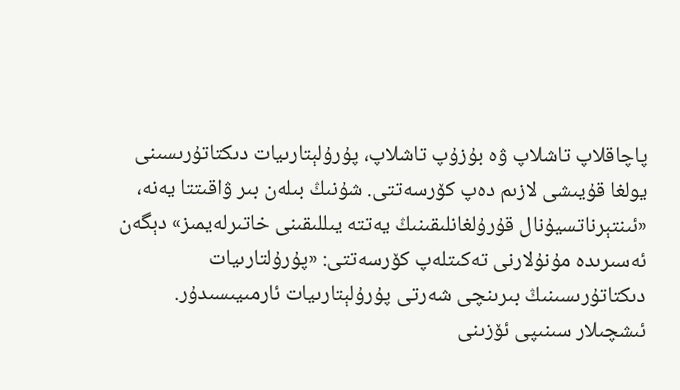پاچاقلاپ تاشلاپ ۋە بۇزۇپ تاشلاپ، پۇرۇلېتارىيات دىكتاتۇرىسىنى يولغا قۇيىشى لازىم دەپ كۆرسەتتى. شۇنىڭ بىلەن بىر ۋاقىتتا يەنە، «ئىنتېرناتسيۇنال قۇرۇلغانلىقىنىڭ يەتتە يىللىقىنى خاتىرلەيمىز» دېگەن ئەسىرىدە مۇنۇلارنى تەكىتلەپ كۆرسەتتى: «پۇرۇلتارىيات دىكتاتۇرىسىنىڭ بىرىنچى شەرتى پۇرۇلېتارىيات ئارمىيىسىدۇر. ئىشچىلار سىنىپى ئۆزىنى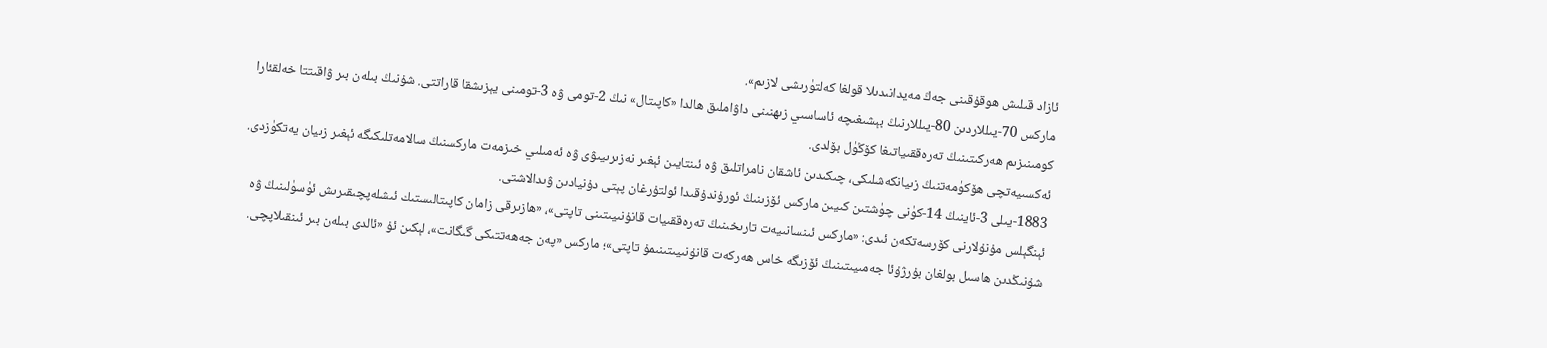ئازاد قىلىش ھوقۇقىنى جەڭ مەيدانىدىلا قولغا كەلتۈرىشى لازىم».
ماركس 70-يىللاردىن 80-يىللارنىڭ بېشىغىچە ئاساسىي زىھنىنى داۋاملىق ھالدا «كاپىتال» نىڭ 2-تومى ۋە 3-تومىنى يېزىشقا قاراتتى. شۇنىڭ بىلەن بىر ۋاقىتتا خەلقئارا كومىنىزىم ھەركىتىنىڭ تەرەققىياتىغا كۆڭۈل بۆلدى.
ئەكسىيەتچى ھۆكۈمەتنىڭ زىيانكەشلىكى، چىكىدىن ئاشقان نامراتلىق ۋە ئىنتايىن ئېغىر نەزىرىيىۋى ۋە ئەمىلىي خىزمەت ماركسنىڭ سالامەتلىكىگە ئېغىر زىيان يەتكۈزدى. 1883-يىلى 3-ئاينىڭ 14-كۈنى چۈشتىن كىيىن ماركس ئۆزىنىڭ ئورۇندۇقىدا ئولتۇرغان پېتى دۇنيادىن ۋىدالاشتى.
ئېنگېلس مۇنۇلارنى كۆرسەتكەن ئىدى: «ماركس ئىنسانىيەت تارىخىنىڭ تەرەققىيات قانۇنىيىتىنى تاپتى»، «ھازىرقى زامان كاپىتالىستىك ئىشلەپچىقىرىش ئۈسۈلىنىڭ ۋە شۇنىڭدىن ھاسىل بولغان بۇرژۇئا جەمىيىتىنىڭ ئۆزىگە خاس ھەركەت قانۇنىيىتىنىمۇ تاپتى»؛ ماركس «پەن جەھەتتىكى گىگانت»، لېكىن ئۇ «ئالدى بىلەن بىر ئىنقىلاپچى.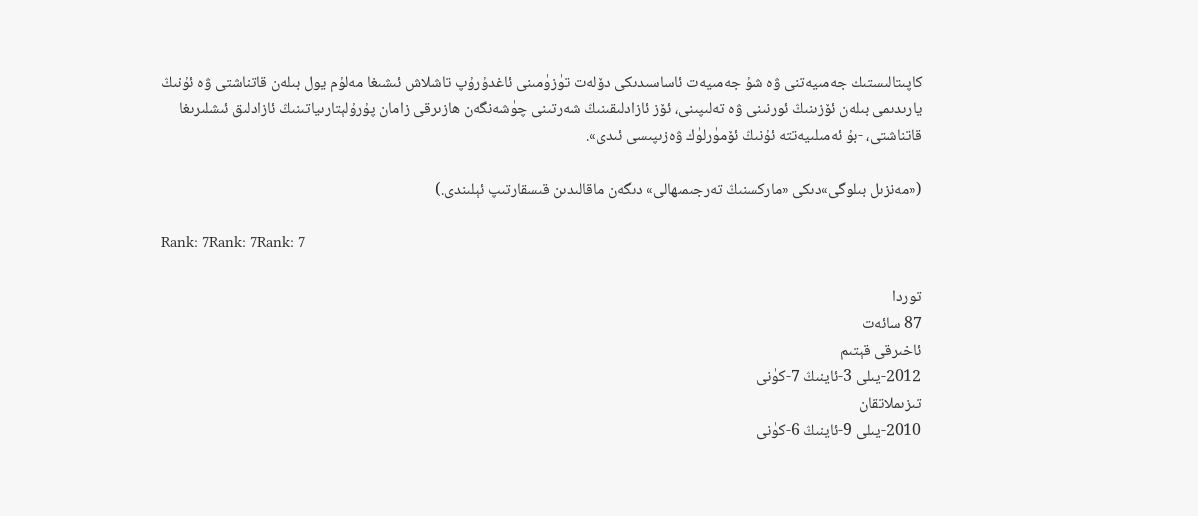كاپىتالىستىك جەمىيەتنى ۋە شۇ جەمىيەت ئاساسىدىكى دۆلەت تۈزۈمىنى ئاغدۇرۇپ تاشلاش ئىشىغا مەلۇم يول بىلەن قاتناشتى ۋە ئۇنىڭ يارىدىمى بىلەن ئۆزىنىڭ ئورنىنى ۋە تەلىپىنى، ئۆز ئازادلىقىنىڭ شەرتىنى چۈشەنگەن ھازىرقى زامان پۇرۇلېتارىياتىنىڭ ئازادلىق ئىشلىرىغا قاتناشتى، -بۇ ئەمىلىيەتتە ئۇنىڭ ئۆمۈرلۈك ۋەزىپىسى ئىدى».

(«مەنزىل بىلوگى»دىكى «ماركسنىڭ تەرجىمىھالى» دىگەن ماقالىدىن قىسقارتىپ ئېلىندى.)

Rank: 7Rank: 7Rank: 7

توردا
87 سائەت
ئاخىرقى قېتىم
2012-يىلى 3-ئاينىڭ 7-كۈنى
تىزىملاتقان
2010-يىلى 9-ئاينىڭ 6-كۈنى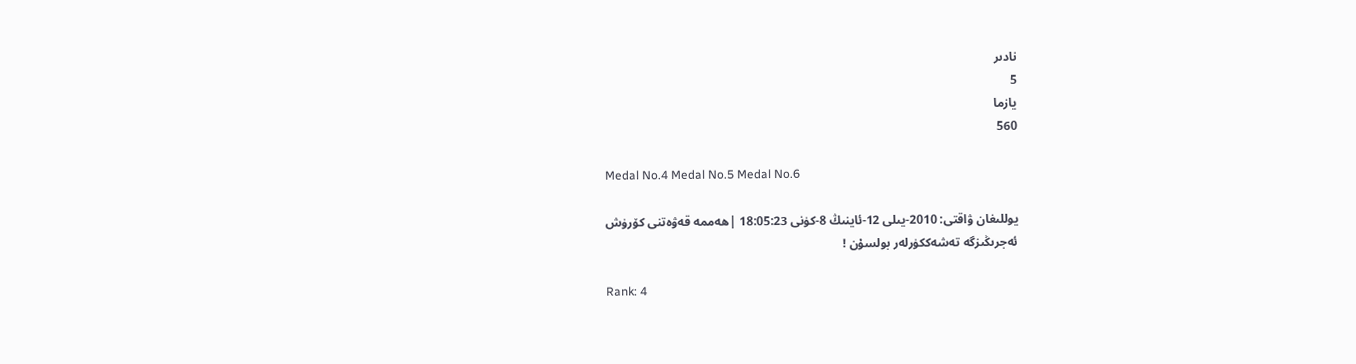نادىر
5
يازما
560

Medal No.4 Medal No.5 Medal No.6

يوللىغان ۋاقتى: 2010-يىلى 12-ئاينىڭ 8-كۈنى 18:05:23 |ھەممە قەۋەتنى كۆرۈش
ئەجرىڭىزگە تەشەككۈرلەر بولسۇن !

Rank: 4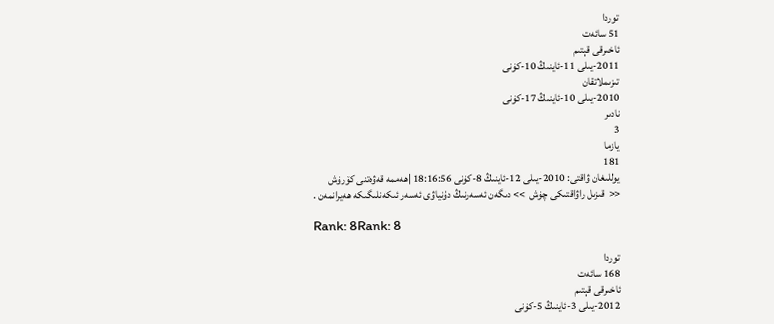توردا
51 سائەت
ئاخىرقى قېتىم
2011-يىلى 11-ئاينىڭ 10-كۈنى
تىزىملاتقان
2010-يىلى 10-ئاينىڭ 17-كۈنى
نادىر
3
يازما
181
يوللىغان ۋاقتى: 2010-يىلى 12-ئاينىڭ 8-كۈنى 18:16:56 |ھەممە قەۋەتنى كۆرۈش
<<  قىزىل راۋاقتىكى چۈش  >> دىگەن ئەسەرنىڭ دۇنياۋى ئەسەر ئىكەنلىگىكە ھەيرانمەن .

Rank: 8Rank: 8

توردا
168 سائەت
ئاخىرقى قېتىم
2012-يىلى 3-ئاينىڭ 5-كۈنى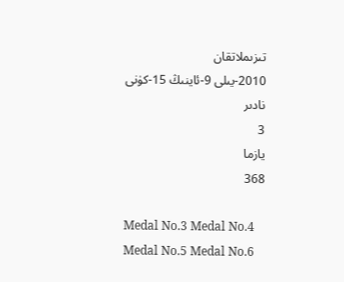تىزىملاتقان
2010-يىلى 9-ئاينىڭ 15-كۈنى
نادىر
3
يازما
368

Medal No.3 Medal No.4 Medal No.5 Medal No.6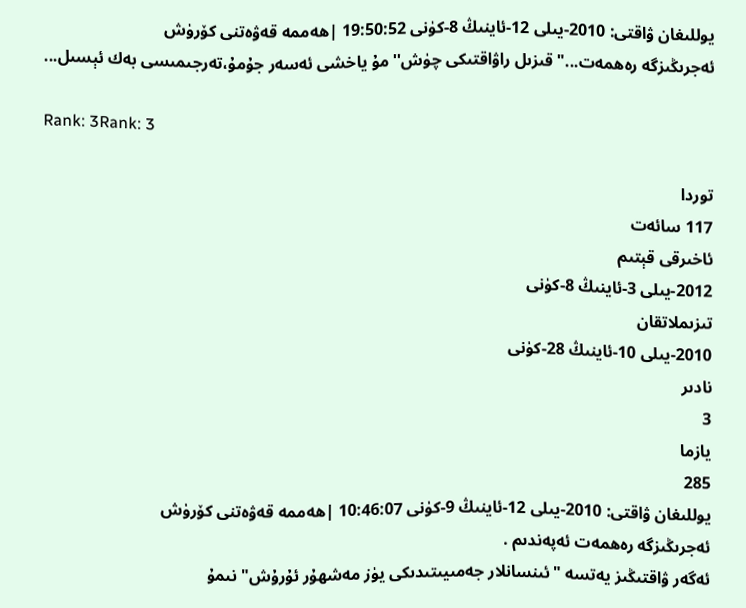يوللىغان ۋاقتى: 2010-يىلى 12-ئاينىڭ 8-كۈنى 19:50:52 |ھەممە قەۋەتنى كۆرۈش
ئەجرىڭىزگە رەھمەت..."قىزىل راۋاقتىكى چۈش'' مۇ ياخشى ئەسەر جۇمۇ،تەرجىمىسى بەك ئېسىل...

Rank: 3Rank: 3

توردا
117 سائەت
ئاخىرقى قېتىم
2012-يىلى 3-ئاينىڭ 8-كۈنى
تىزىملاتقان
2010-يىلى 10-ئاينىڭ 28-كۈنى
نادىر
3
يازما
285
يوللىغان ۋاقتى: 2010-يىلى 12-ئاينىڭ 9-كۈنى 10:46:07 |ھەممە قەۋەتنى كۆرۈش
ئەجرىڭىزگە رەھمەت ئەپەندىم .
ئەگەر ۋاقتىڭىز يەتسە "ئىنسانلار جەمىيىتىدىكى يۈز مەشھۇر ئۇرۇش" نىمۇ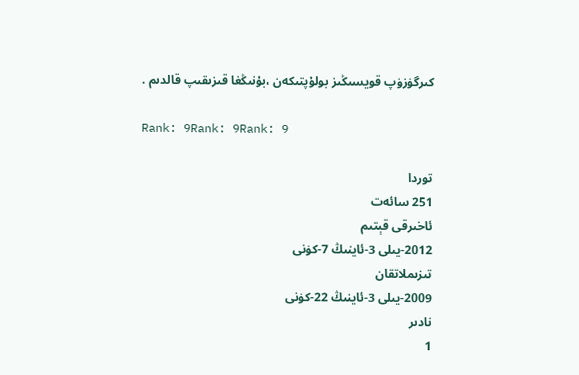كىرگۈزۈپ قويسىڭىز بولۇپتىكەن ،بۇنىڭغا قىزىقىپ قالدىم .

Rank: 9Rank: 9Rank: 9

توردا
251 سائەت
ئاخىرقى قېتىم
2012-يىلى 3-ئاينىڭ 7-كۈنى
تىزىملاتقان
2009-يىلى 3-ئاينىڭ 22-كۈنى
نادىر
1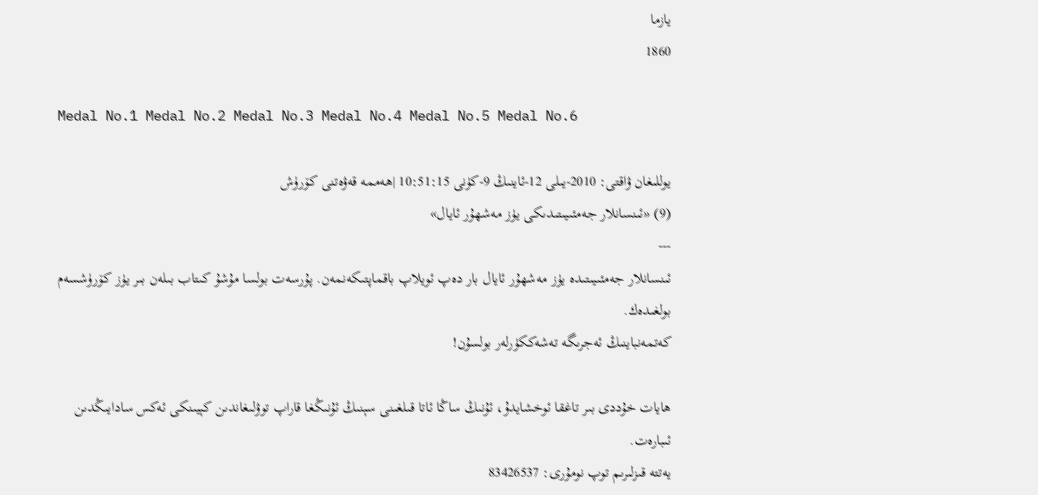يازما
1860

Medal No.1 Medal No.2 Medal No.3 Medal No.4 Medal No.5 Medal No.6

يوللىغان ۋاقتى: 2010-يىلى 12-ئاينىڭ 9-كۈنى 10:51:15 |ھەممە قەۋەتنى كۆرۈش
(9) «ئىنسانلار جەمئىيىتىدىكى يۈز مەشھۇر ئايال»
---
ئىنسانلار جەمئىيىتىدە يۈز مەشھۇر ئايال بار دەپ ئويلاپ باقماپتىكەنمەن. پۇرسەت بولسا مۇشۇ كىتاب بىلەن بىر يۈز كۆرۈشسەم بولغىدەك.
كەتمەنباينىڭ ئەجرىگە تەشەككۈرلەر بولسۇن!

ھايات خۇددى بىر تاغقا ئوخشايدۇ، ئۇنىڭ ساڭا ئاتا قىلغىنى سېنىڭ ئۇنىڭغا قاراپ توۋلىغاندىن كېيىنكى ئەكس سادايىڭدىن ئىبارەت.
يەتتە قىزلىرىم توپ نومۇرى: 83426537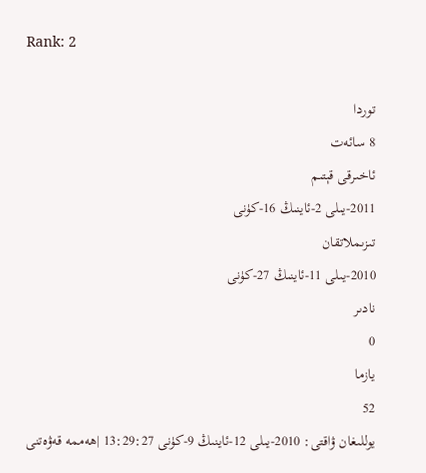Rank: 2

توردا
8 سائەت
ئاخىرقى قېتىم
2011-يىلى 2-ئاينىڭ 16-كۈنى
تىزىملاتقان
2010-يىلى 11-ئاينىڭ 27-كۈنى
نادىر
0
يازما
52
يوللىغان ۋاقتى: 2010-يىلى 12-ئاينىڭ 9-كۈنى 13:29:27 |ھەممە قەۋەتنى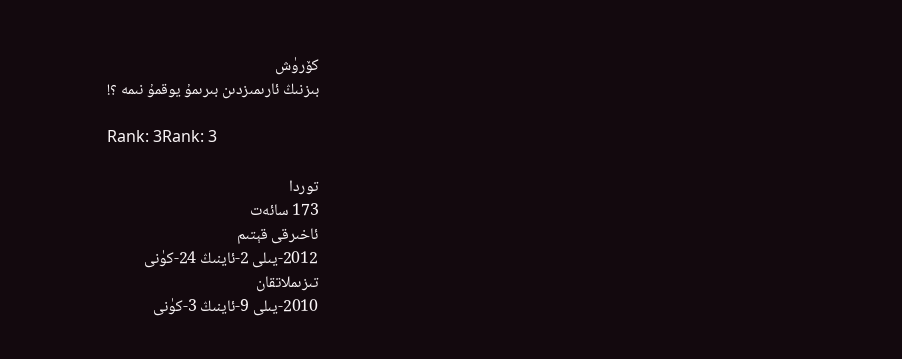كۆرۈش
بىزنىڭ ئارىمىزدىن بىرىمۇ يوقمۇ نىمە ؟!

Rank: 3Rank: 3

توردا
173 سائەت
ئاخىرقى قېتىم
2012-يىلى 2-ئاينىڭ 24-كۈنى
تىزىملاتقان
2010-يىلى 9-ئاينىڭ 3-كۈنى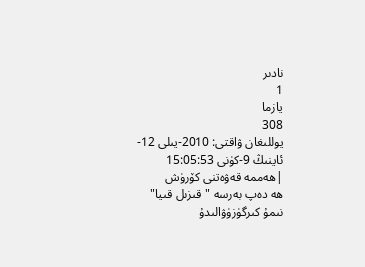نادىر
1
يازما
308
يوللىغان ۋاقتى: 2010-يىلى 12-ئاينىڭ 9-كۈنى 15:05:53 |ھەممە قەۋەتنى كۆرۈش
ھە دەپ بەرسە "قىزىل قىيا" نىمۇ كىرگۈزۈۋالىدۇ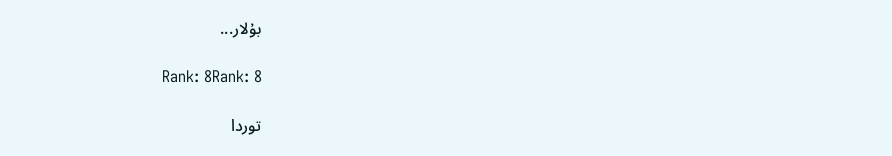بۇلار...

Rank: 8Rank: 8

توردا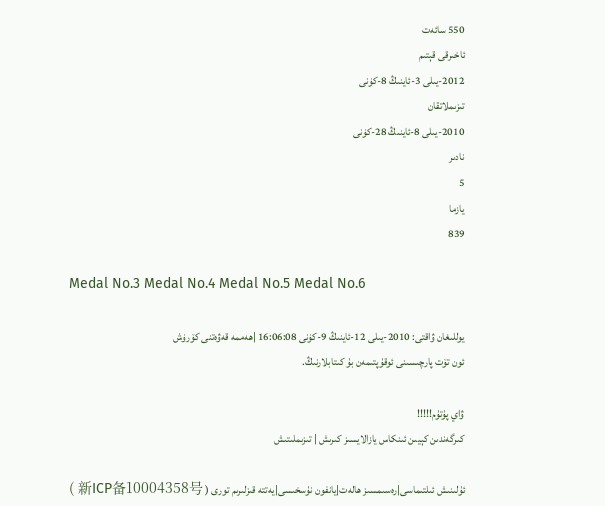550 سائەت
ئاخىرقى قېتىم
2012-يىلى 3-ئاينىڭ 8-كۈنى
تىزىملاتقان
2010-يىلى 8-ئاينىڭ 28-كۈنى
نادىر
5
يازما
839

Medal No.3 Medal No.4 Medal No.5 Medal No.6

يوللىغان ۋاقتى: 2010-يىلى 12-ئاينىڭ 9-كۈنى 16:06:08 |ھەممە قەۋەتنى كۆرۈش
ئون تۆت پارچىسىنى ئوقۇپتىمەن بۇ كىتابلارنىڭ.

ۋاي پۇتۇم!!!!!
كىرگەندىن كېيىن ئىنكاس يازالايسىز كىرىش | تىزىملىتىش

ئۇلىنىش ئىلتىماسى|رەسىمسىز ھالەت|يانفون نۇسخىسى|يەتتە قىزلىرىم تورى ( 新ICP备10004358号 )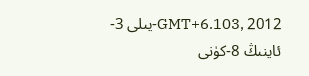GMT+6.103, 2012-يىلى 3-ئاينىڭ 8-كۈنى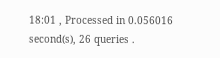18:01 , Processed in 0.056016 second(s), 26 queries .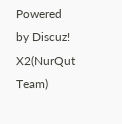Powered by Discuz! X2(NurQut Team)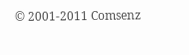© 2001-2011 Comsenz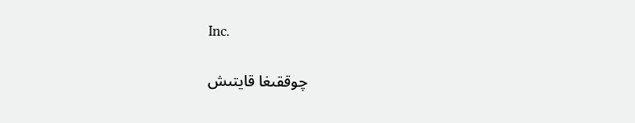Inc.

چوققىغا قايتىش